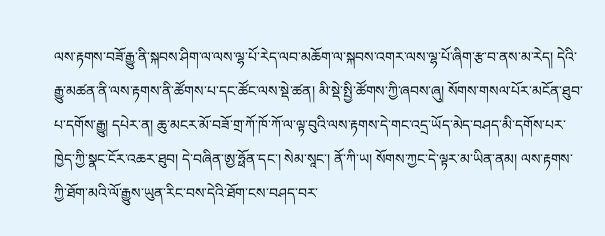ལས་རྟགས་བཟོ་རྒྱུ་ནི་སྐབས་ཤིག་ལ་ལས་ལྷ་པོ་རེད་ལབ་མཆོག་ལ་སྐབས་འགར་ལས་ལྷ་པོ་ཞིག་རྩ་བ་ནས་མ་རེད། དེའི་རྒྱུ་མཚན་ནི་ལས་རྟགས་ནི་ཚོགས་པ་དང་ཚོང་ལས་སྡེ་ཚན། མི་སྡེ་སྤྱི་ཚོགས་ཀྱི་ཞབས་ཞུ། སོགས་གསལ་པོར་མངོན་ཐུབ་པ་དགོས་རྒྱུ། དཔེར་ན། ཆུ་མངར་མོ་བཟོ་གྲ་ཀོ་ཁོ་ཀོ་ལ་ལྟ་བུའི་ལས་རྟགས་དེ་གང་འདྲ་ཡོད་མེད་བཤད་མི་དགོས་པར་ཁྱེད་ཀྱི་སྣང་ངོར་འཆར་ཐུབ། དེ་བཞིན་ཨྱ་ཧྥོན་དང་། སེམ་སཱང་། ནོ་ཀི་ཡ། སོགས་ཀྱང་དེ་ལྟར་མ་ཡིན་ནམ། ལས་རྟགས་ཀྱི་ཐོག་མའི་ལོ་རྒྱུས་ཡུན་རིང་བས་དེའི་ཐོག་ངས་བཤད་བར་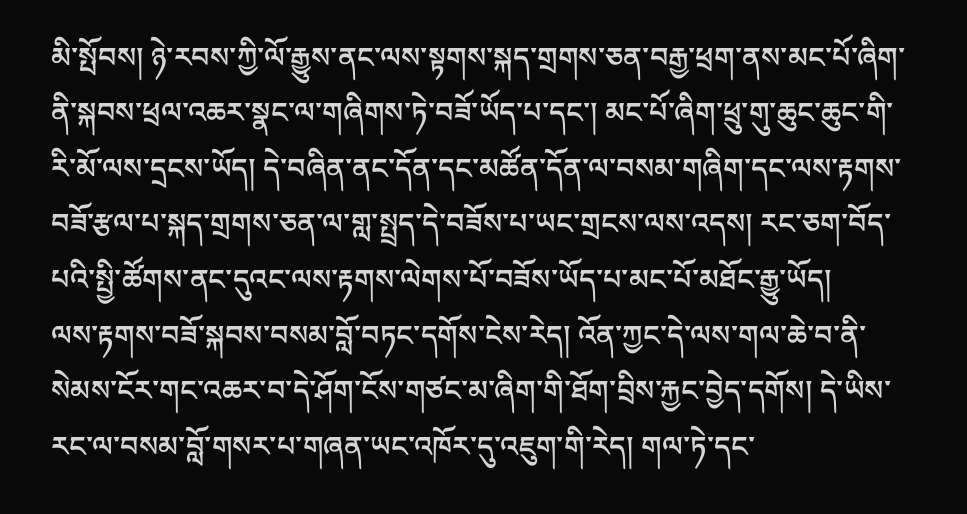མི་སྤོབས། ཉེ་རབས་ཀྱི་ལོ་རྒྱུས་ནང་ལས་སྟགས་སྐད་གྲགས་ཅན་བརྒྱ་ཕྲག་ནས་མང་པོ་ཞིག་ནི་སྐབས་ཕྲལ་འཆར་སྣང་ལ་གཞིགས་ཏེ་བཟོ་ཡོད་པ་དང་། མང་པོ་ཞིག་ཕྲུ་གུ་ཆུང་ཆུང་གི་རི་མོ་ལས་དྲངས་ཡོད། དེ་བཞིན་ནང་དོན་དང་མཚོན་དོན་ལ་བསམ་གཞིག་དང་ལས་རྟགས་བཟོ་རྩལ་པ་སྐད་གྲགས་ཅན་ལ་གླ་སྤྲད་དེ་བཟོས་པ་ཡང་གྲངས་ལས་འདས། རང་ཅག་བོད་པའི་སྤྱི་ཚོགས་ནང་དུའང་ལས་རྟགས་ལེགས་པོ་བཟོས་ཡོད་པ་མང་པོ་མཐོང་རྒྱུ་ཡོད།
ལས་རྟགས་བཟོ་སྐབས་བསམ་བློ་བཏང་དགོས་ངེས་རེད། འོན་ཀྱང་དེ་ལས་གལ་ཆེ་བ་ནི་སེམས་ངོར་གང་འཆར་བ་དེ་ཤོག་ངོས་གཙང་མ་ཞིག་གི་ཐོག་བྲིས་རྐྱང་བྱེད་དགོས། དེ་ཡིས་རང་ལ་བསམ་བློ་གསར་པ་གཞན་ཡང་འཁོར་དུ་འཇུག་གི་རེད། གལ་ཏེ་དང་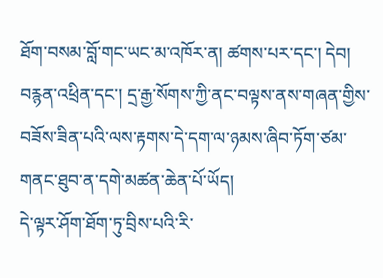ཐོག་བསམ་བློ་གང་ཡང་མ་འཁོར་ན། ཚགས་པར་དང་། དེབ། བརྙན་འཕྲིན་དང་། དྲ་རྒྱ་སོགས་ཀྱི་ནང་བལྟས་ནས་གཞན་གྱིས་བཟོས་ཟིན་པའི་ལས་རྟགས་དེ་དག་ལ་ཉམས་ཞིབ་ཏོག་ཙམ་གནང་ཐུབ་ན་དགེ་མཚན་ཆེན་པོ་ཡོད།
དེ་ལྟར་ཤོག་ཐོག་ཏུ་བྲིས་པའི་རི་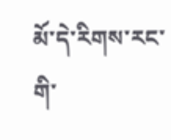མོ་དེ་རིགས་རང་གི་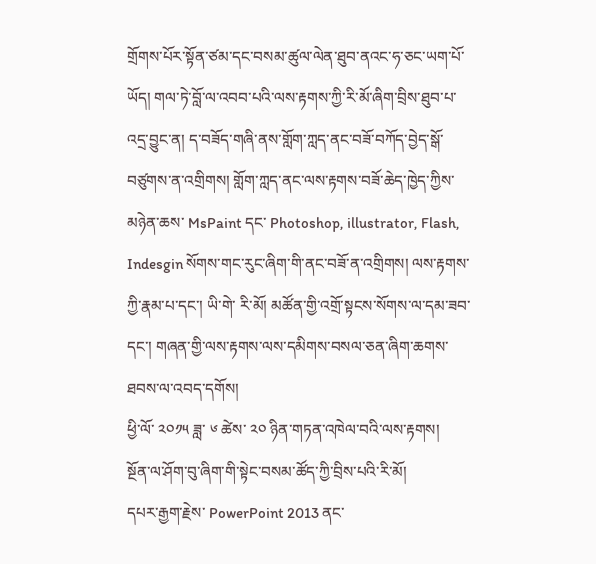གྲོགས་པོར་སྟོན་ཙམ་དང་བསམ་ཚུལ་ལེན་ཐུབ་ནའང་ཧ་ཅང་ཡག་པོ་ཡོད། གལ་ཏེ་བློ་ལ་འབབ་པའི་ལས་རྟགས་ཀྱི་རི་མོ་ཞིག་བྲིས་ཐུབ་པ་འདྲ་བྱུང་ན། ད་བཟོད་གཞི་ནས་གློག་ཀླད་ནང་བཟོ་བཀོད་བྱེད་སྒོ་བཙུགས་ན་འགྲིགས། གློག་ཀླད་ནང་ལས་རྟགས་བཟོ་ཆེད་ཁྱེད་ཀྱིས་མཉེན་ཆས་ MsPaint དང་ Photoshop, illustrator, Flash, Indesgin སོགས་གང་རུང་ཞིག་གི་ནང་བཟོ་ན་འགྲིགས། ལས་རྟགས་ཀྱི་རྣམ་པ་དང་། ཡི་གེ་ རི་མོ། མཚོན་གྱི་འགྲོ་སྟངས་སོགས་ལ་དམ་ཟབ་དང་། གཞན་གྱི་ལས་རྟགས་ལས་དམིགས་བསལ་ཅན་ཞིག་ཆགས་ཐབས་ལ་འབད་དགོས།
ཕྱི་ལོ་ ༢༠༡༥ ཟླ་ ༦ ཚེས་ ༢༠ ཉིན་གཏན་འཁེལ་བའི་ལས་རྟགས།
སྔོན་ལ་ཤོག་བུ་ཞིག་གི་སྟེང་བསམ་ཚོད་ཀྱི་བྲིས་པའི་རི་མོ།
དཔར་རྒྱག་རྗེས་ PowerPoint 2013 ནང་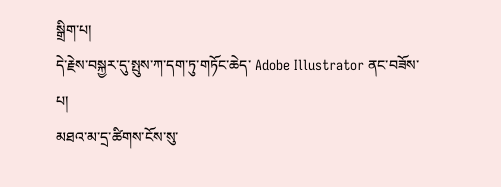སྒྲིག་པ།
དེ་རྗེས་བསྐྱར་དུ་སྤུས་ཀ་དག་ཏུ་གཏོང་ཆེད་ Adobe Illustrator ནང་བཟོས་པ།
མཐའ་མ་དྲ་ཚིགས་ངོས་སུ་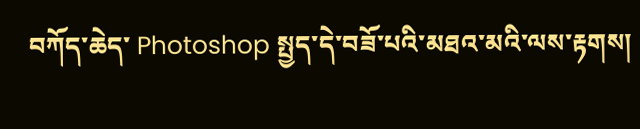བཀོད་ཆེད་ Photoshop སྤྱད་དེ་བཟོ་པའི་མཐའ་མའི་ལས་རྟགས།